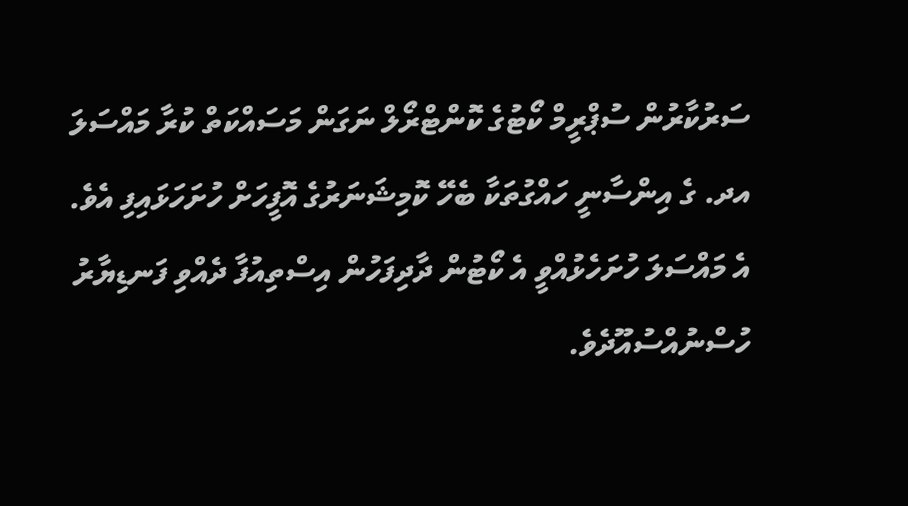ސަރުކާރުން ސުޕްރީމް ކޯޓުގެ ކޮންޓްރޯލް ނަގަން މަސައްކަތް ކުރާ މައްސަލަ އދ. ގެ އިންސާނީ ހައްގުތަކާ ބެހޭ ކޮމިޝަނަރުގެ އޮފީހަށް ހުށަހަޅައިފި އެވެ.
އެ މައްސަލަ ހުށަހެޅުއްވީ އެ ކޯޓުން ދާދިފަހުން އިސްތިއުފާ ދެއްވި ފަނޑިޔާރު ހުސްނުއްސުއޫދެވެ.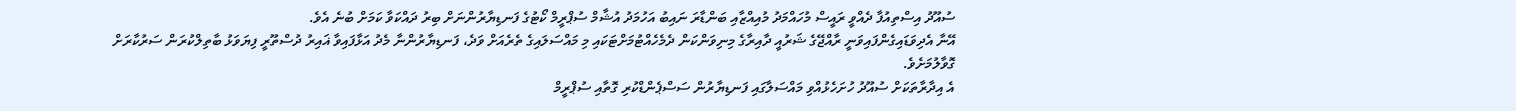ސުއޫދު އިސްތިއުފާ ދެއްވީ ރައީސް މުހައްމަދު މުއިއްޒާއި ބަންޑާރަ ނައިބު އަހުމަދު އުޝާމް ސުޕްރީމް ކޯޓުގެ ފަނޑިޔާރުންނަށް ބިރު ދައްކަވާ ކަމަށް ބުނެ އެވެ.
އޭނާ އެދިވަޑައިގެންފައިވަނީ ރާއްޖޭގެ ޝަރުއީ ދާއިރާގެ މިނިވަންކަން ދެމެހެއްޓުމަށްޓަކައި މި މައްސަލައިގެ ތެރެއަށް ވަދެ، ފަނޑިޔާރުންނާ މެދު އަޅާފައިވާ ޣައިރު ދުސްތޫރީ ފިޔަވަޅު ބާތިލްކުރަން ސަރުކާރަށް ގޮވާލުމަށެވެ.
އެ އިދާރާތަކަށް ސުއޫދު ހުށަހެޅުއްވި މައްސަލާގައި ފަނޑިޔާރުން ސަސްޕެންޑްކުރި ގޮތާއި ސުޕްރީމް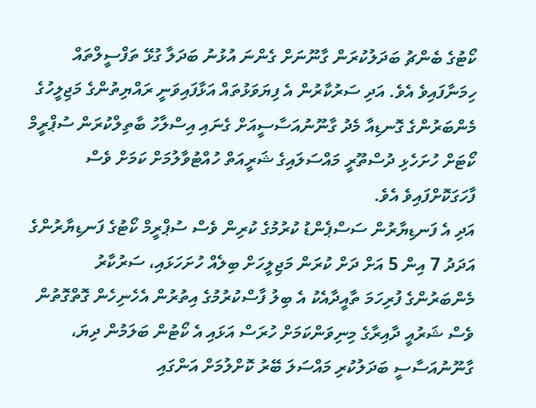ކޯޓުގެ ބެންޗު ބަދަލުކުރަން ގާނޫނަށް ގެންނަ އުޅުނު ބަދަލާ ގުޅޭ ތަފްސީލްތައް ހިމަނާފައިވެ އެވެ. އަދި ސަރުކާރުން އެ ފިޔަވަޅުތައް އަޅާފައިވަނީ ރައްޔިތުންގެ މަޖިލީހުގެ މެންބަރުންގެ ގޮނޑިއާ މެދު ގާނޫނުއަސާސީއަށް ގެނައި އިސްލާހު ބާތިލްކުރަން ސުޕްރީމް ކޯޓަށް ހުށަހެޅި ދުސްތޫރީ މައްސަލައިގެ ޝަރީއަތް ހުއްޓުވާލުމަށް ކަމަށް ވެސް ފާހަގަކޮށްފައިވެ އެވެ.
އަދި އެ ފަނޑިޔާރުން ސަސްޕެންޑު ކުރުމުގެ ކުރިން ވެސް ސުޕްރީމް ކޯޓުގެ ފަނޑިޔާރުންގެ އަދަދު 7 އިން 5 އަށް ދަށް ކުރަން މަޖިލީހަށް ބިލެއް ހުށަހަޅައި، ސަރުކާރު މެންބަރުންގެ ފުރިހަމަ ތާއީދާއެކު އެ ބިލު ފާސްކުރުމުގެ އިތުރުން އެހެނިހެން ގޮތްގޮތުން ވެސް ޝަރުއީ ދާއިރާގެ މިނިވަންކަމަށް ހުރަސް އަޅައި އެ ކޯޓުން ބަލަމުން ދިޔަ، ގާނޫނުއަސާސީ ބަދަލުކުރި މައްސަލަ ބޭރު ކޮށްލުމަށް އަންގައި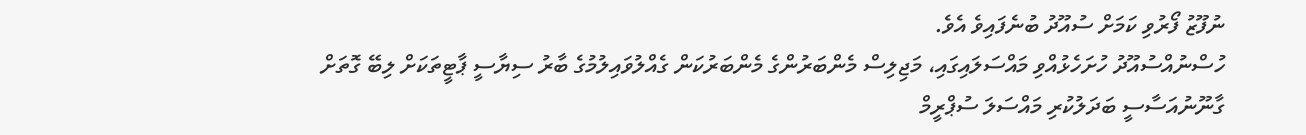ނުފޫޒު ފޯރުވި ކަމަށް ސުއޫދު ބުނެފައިވެ އެވެ.
ހުސްނުއްސުއޫދު ހުށަހެޅުއްވި މައްސަލައިގައި، މަޖިލިސް މެންބަރުންގެ މެންބަރުކަން ގެއްލުވައިލުމުގެ ބާރު ސިޔާސީ ޕާޓީތަކަށް ލިބޭ ގޮތަށް ގާނޫނުއަސާސީ ބަދަލުކުރި މައްސަލަ ސުޕްރީމް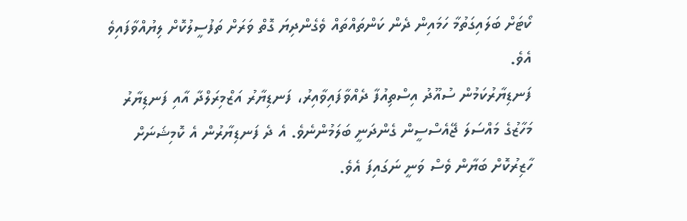ކޯޓަށް ބަލައިގަތުމާ ހަމައިން ދެން ކަންތައްތައް ވެގެންދިޔަ ގޮތް ވަރަށް ތަފުސީލުކޮށް ލިޔުއްވާފައިވެ އެވެ.
ފަނޑިޔާރުކަމުން ސުއޫދު އިސްތިއުފާ ދެއްވާފައިވާއިރު، ފަނޑިޔާރު އަޒްމިރަލްދާ އާއި ފަނޑިޔާރު މަހާޒުގެ މައްސަލަ ޖޭއެސްސީން ގެންދަނީ ބަލަމުންނެވެ. އެ ދެ ފަނޑިޔާރުން އެ ކޮމިޝަނަށް ހާޒިރުކޮށް ބަޔާން ވެސް ވަނީ ނަގައިފަ އެވެ.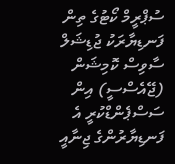ސުޕްރީމް ކޯޓުގެ ތިން ފަނޑިޔާރަކު ޖުޑިޝަލް ސާވިސް ކޮމިޝަން (ޖޭއެސްސީ) އިން ސަސްޕެންޑްކުރީ އެ ފަނޑިޔާރުންގެ ޖިނާއީ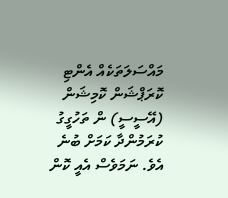މައްސަލަތަކެއް އެންޓި ކޮރަޕްޝަން ކޮމިޝަން (އޭސީސީ) ން ތަހުގީގު ކުރަމުންދާ ކަމަށް ބުނެ އެވެ. ނަމަވެސް އެއީ ކޮން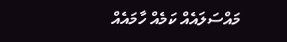މައްސަލައެއް ކަމެއް ހާމައެއް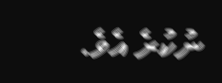ނުކުރެ އެވެ.